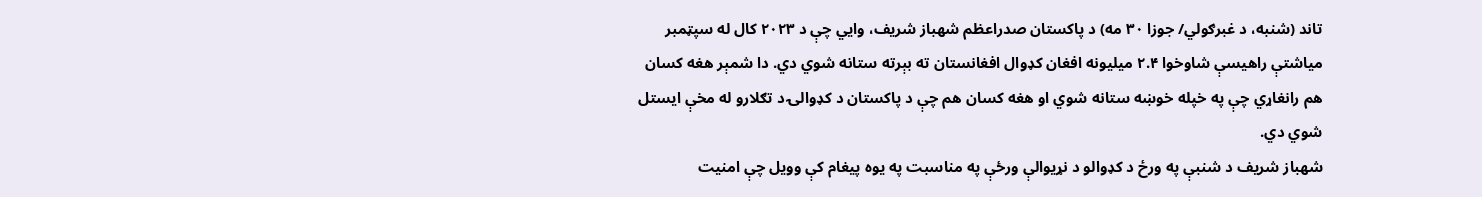تاند (شنبه، د غبرګولي/ جوزا ۳۰ مه) د پاکستان صدراعظم شهباز شریف، وايي چې د ۲۰۲۳ کال له سپټمبر میاشتې راهیسې شاوخوا ۲.۴ میلیونه افغان کډوال افغانستان ته بېرته ستانه شوي دي. دا شمېر هغه کسان هم رانغاړي چې په خپله خوښه ستانه شوي او هغه کسان هم چې د پاکستان د کډوالۍ د تګلارو له مخې ایستل شوي دي.
شهباز شریف د شنبې په ورځ د کډوالو د نړیوالې ورځې په مناسبت په یوه پیغام کې وویل چې امنیت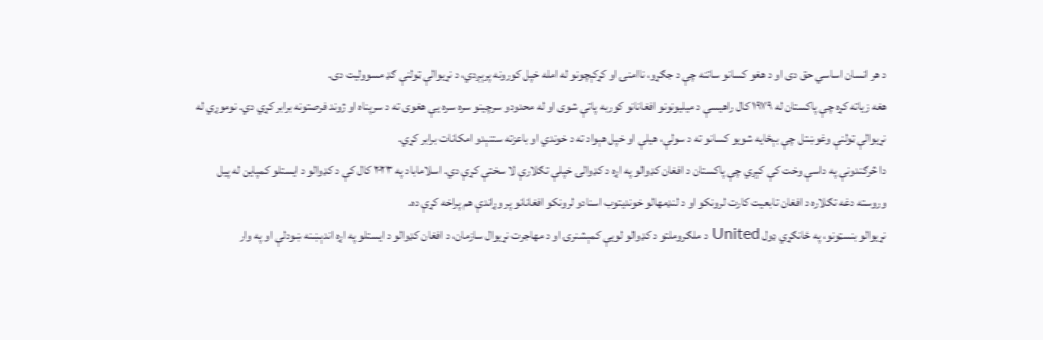د هر انسان اساسي حق دی او د هغو کسانو ساتنه چې د جګړو، ناامنۍ او کړکېچونو له امله خپل کورونه پرېږدي، د نړیوالې ټولنې ګډ مسوولیت دی.
هغه زیاته کړه چې پاکستان له ۱۹۷۹ کال راهیسې د میلیونونو افغانانو کوربه پاتې شوی او له محدودو سرچینو سره سره یې هغوی ته د سرپناه او ژوند فرصتونه برابر کړي دي. نوموړي له نړیوالې ټولنې وغوښتل چې بېځایه شویو کسانو ته د سولې، هیلې او خپل هېواد ته د خوندي او باعزته ستنېدو امکانات برابر کړي.
دا څرګندونې په داسې وخت کې کېږي چې پاکستان د افغان کډوالو په اړه د کډوالۍ خپلې تګلارې لا سختې کړې دي. اسلاماباد په ۲۰۲۳ کال کې د کډوالو د ایستلو کمپاین له پیل وروسته دغه تګلاره د افغان تابعیت کارت لرونکو او د لنډمهالو خوندیتوب اسنادو لرونکو افغانانو پر وړاندې هم پراخه کړې ده.
نړیوالو بنسټونو، په ځانګړي ډول United د ملګروملتو د کډوالو لویې کمېشنرۍ او د مهاجرت نړیوال سازمان، د افغان کډوالو د ایستلو په اړه اندېښنه ښودلې او په وار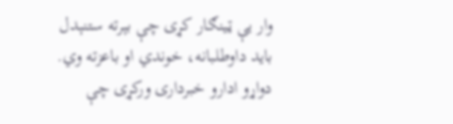وار یې ټینګار کړی چې بېرته ستنېدل باید داوطلبانه، خوندي او باعزته وي.
دواړو ادارو خبرداری ورکړی چې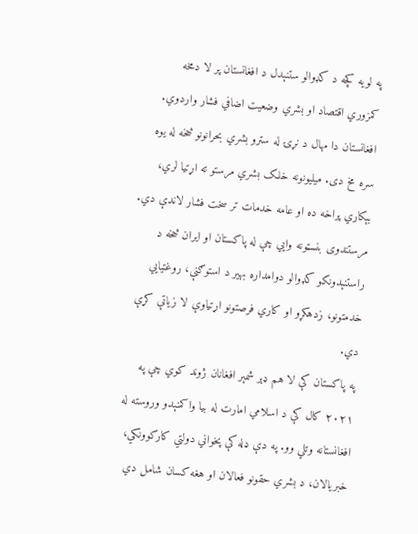په لویه کچه د کډوالو ستنېدل د افغانستان پر لا دمخه کمزوري اقتصاد او بشري وضعیت اضافي فشار واردوي.
افغانستان دا مهال د نړۍ له سترو بشري بحرانونو څخه له یوه سره مخ دی. میلیونونه خلک بشري مرستو ته اړتیا لري، بېکاري پراخه ده او عامه خدمات تر سخت فشار لاندې دي.
مرستندوی بنسټونه وايي چې له پاکستان او ایران څخه د راستنېدونکو کډوالو دوامداره بهیر د استوګنې، روغتیايي خدمتونو، زدهکړو او کاري فرصتونو اړتیاوې لا زیاتې کړې دي.
په پاکستان کې لا هم ډېر شمېر افغانان ژوند کوي چې په ۲۰۲۱ کال کې د اسلامي امارت له بیا واکمنېدو وروسته له افغانستانه وتلي وو. په دې ډله کې پخواني دولتي کارکوونکي، خبریالان، د بشري حقونو فعالان او هغه کسان شامل دي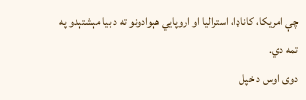چې امریکا، کاناډا، استرالیا او اروپايي هېوادونو ته د بیا مېشتېدو په تمه دي.
دوی اوس د خپل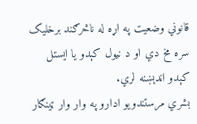قانوني وضعیت په اړه له ناڅرګند برخلیک سره مخ دي او د نیول کېدو یا ایستل کېدو اندېښنه لري.
بشري مرستندویو ادارو په وار وار ټینګار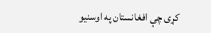کړی چې افغانستان په اوسنیو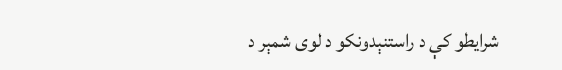شرایطو کې د راستنېدونکو د لوی شمېر د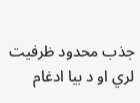جذب محدود ظرفیت لري او د بیا ادغام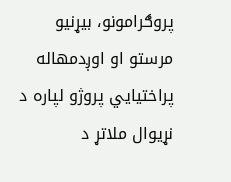پروګرامونو، بیړنیو مرستو او اوږدمهاله پراختیایي پروژو لپاره د نړیوال ملاتړ د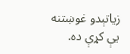زیاتېدو غوښتنه یې کړې ده.